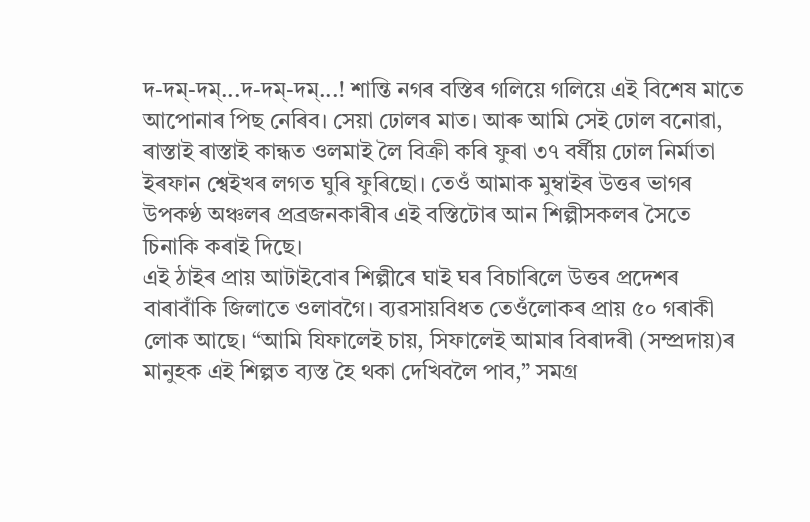দ-দম্-দম্...দ-দম্-দম্...! শান্তি নগৰ বস্তিৰ গলিয়ে গলিয়ে এই বিশেষ মাতে আপোনাৰ পিছ নেৰিব। সেয়া ঢোলৰ মাত। আৰু আমি সেই ঢোল বনোৱা, ৰাস্তাই ৰাস্তাই কান্ধত ওলমাই লৈ বিক্ৰী কৰি ফুৰা ৩৭ বৰ্ষীয় ঢোল নিৰ্মাতা ইৰফান শ্বেইখৰ লগত ঘুৰি ফুৰিছো। তেওঁ আমাক মুম্বাইৰ উত্তৰ ভাগৰ উপকণ্ঠ অঞ্চলৰ প্ৰব্ৰজনকাৰীৰ এই বস্তিটোৰ আন শিল্পীসকলৰ সৈতে চিনাকি কৰাই দিছে।
এই ঠাইৰ প্ৰায় আটাইবোৰ শিল্পীৰে ঘাই ঘৰ বিচাৰিলে উত্তৰ প্ৰদেশৰ বাৰাবাঁকি জিলাতে ওলাবগৈ। ব্যৱসায়বিধত তেওঁলোকৰ প্ৰায় ৫০ গৰাকী লোক আছে। “আমি যিফালেই চায়, সিফালেই আমাৰ বিৰাদৰী (সম্প্ৰদায়)ৰ মানুহক এই শিল্পত ব্যস্ত হৈ থকা দেখিবলৈ পাব,” সমগ্ৰ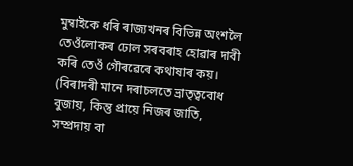মুম্বাইকে ধৰি ৰাজ্যখনৰ বিভিন্ন অংশলৈ তেওঁলোকৰ ঢোল সৰবৰাহ হোৱাৰ দাবী কৰি তেওঁ গৌৰৱেৰে কথাষাৰ কয়। (বিৰাদৰী মানে দৰাচলতে ভ্ৰাতৃত্ববোধ বুজায়, কিন্তু প্ৰায়ে নিজৰ জাতি, সম্প্ৰদায় বা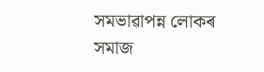সমভাৱাপন্ন লোকৰ সমাজ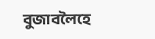বুজাবলৈহে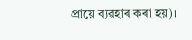প্ৰায়ে ব্যৱহাৰ কৰা হয়)।